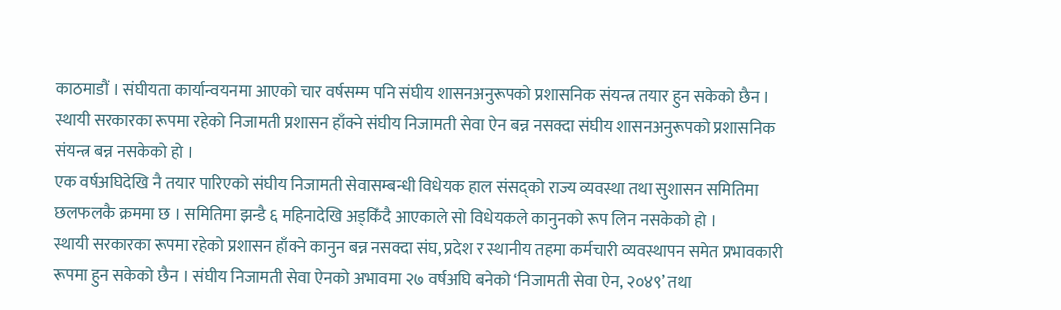काठमाडौं । संघीयता कार्यान्वयनमा आएको चार वर्षसम्म पनि संघीय शासनअनुरूपको प्रशासनिक संयन्त्र तयार हुन सकेको छैन । स्थायी सरकारका रूपमा रहेको निजामती प्रशासन हाँक्ने संघीय निजामती सेवा ऐन बन्न नसक्दा संघीय शासनअनुरूपको प्रशासनिक संयन्त्र बन्न नसकेको हो ।
एक वर्षअघिदेखि नै तयार पारिएको संघीय निजामती सेवासम्बन्धी विधेयक हाल संसद्को राज्य व्यवस्था तथा सुशासन समितिमा छलफलकै क्रममा छ । समितिमा झन्डै ६ महिनादेखि अड्किँदै आएकाले सो विधेयकले कानुनको रूप लिन नसकेको हो ।
स्थायी सरकारका रूपमा रहेको प्रशासन हाँक्ने कानुन बन्न नसक्दा संघ, प्रदेश र स्थानीय तहमा कर्मचारी व्यवस्थापन समेत प्रभावकारी रूपमा हुन सकेको छैन । संघीय निजामती सेवा ऐनको अभावमा २७ वर्षअघि बनेको ‘निजामती सेवा ऐन, २०४९’ तथा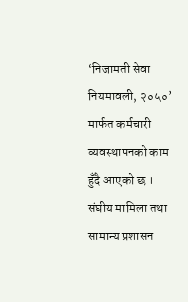‘निजामती सेवा नियमावली, २०५०’ मार्फत कर्मचारी व्यवस्थापनको काम हुँदै आएको छ ।
संघीय मामिला तथा सामान्य प्रशासन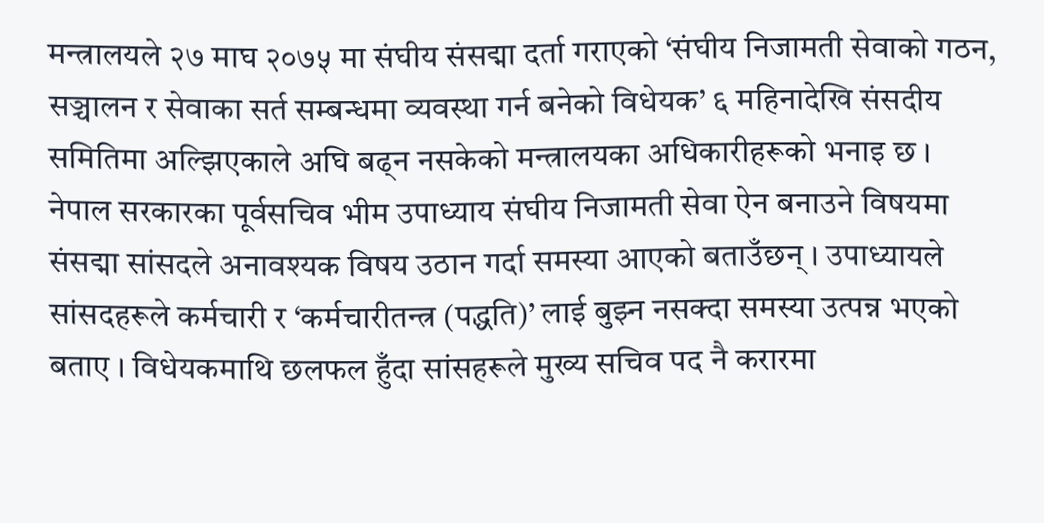मन्त्रालयले २७ माघ २०७५ मा संघीय संसद्मा दर्ता गराएको ‘संघीय निजामती सेवाको गठन, सञ्चालन र सेवाका सर्त सम्बन्धमा व्यवस्था गर्न बनेको विधेयक’ ६ महिनादेखि संसदीय समितिमा अल्झिएकाले अघि बढ्न नसकेको मन्त्रालयका अधिकारीहरूको भनाइ छ ।
नेपाल सरकारका पूर्वसचिव भीम उपाध्याय संघीय निजामती सेवा ऐन बनाउने विषयमा संसद्मा सांसदले अनावश्यक विषय उठान गर्दा समस्या आएको बताउँछन् । उपाध्यायले सांसदहरूले कर्मचारी र ‘कर्मचारीतन्त्र (पद्धति)’ लाई बुझ्न नसक्दा समस्या उत्पन्न भएको बताए । विधेयकमाथि छलफल हुँदा सांसहरूले मुख्य सचिव पद नै करारमा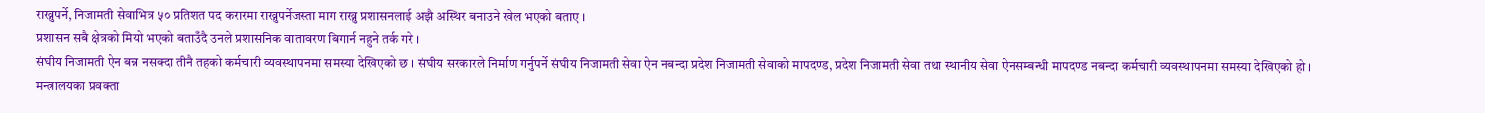राख्नुपर्ने, निजामती सेवाभित्र ५० प्रतिशत पद करारमा राख्नुपर्नेजस्ता माग राख्नु प्रशासनलाई अझै अस्थिर बनाउने खेल भएको बताए ।
प्रशासन सबै क्षेत्रको मियो भएको बताउँदै उनले प्रशासनिक वातावरण बिगार्न नहुने तर्क गरे ।
संघीय निजामती ऐन बन्न नसक्दा तीनै तहको कर्मचारी व्यवस्थापनमा समस्या देखिएको छ । संघीय सरकारले निर्माण गर्नुपर्ने संघीय निजामती सेवा ऐन नबन्दा प्रदेश निजामती सेवाको मापदण्ड, प्रदेश निजामती सेवा तथा स्थानीय सेवा ऐनसम्बन्धी मापदण्ड नबन्दा कर्मचारी व्यवस्थापनमा समस्या देखिएको हो ।
मन्त्रालयका प्रवक्ता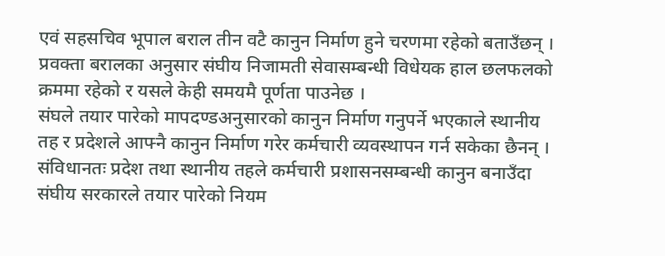एवं सहसचिव भूपाल बराल तीन वटै कानुन निर्माण हुने चरणमा रहेको बताउँछन् । प्रवक्ता बरालका अनुसार संघीय निजामती सेवासम्बन्धी विधेयक हाल छलफलको क्रममा रहेको र यसले केही समयमै पूर्णता पाउनेछ ।
संघले तयार पारेको मापदण्डअनुसारको कानुन निर्माण गनुपर्ने भएकाले स्थानीय तह र प्रदेशले आफ्नै कानुन निर्माण गरेर कर्मचारी व्यवस्थापन गर्न सकेका छैनन् । संविधानतः प्रदेश तथा स्थानीय तहले कर्मचारी प्रशासनसम्बन्धी कानुन बनाउँदा संघीय सरकारले तयार पारेको नियम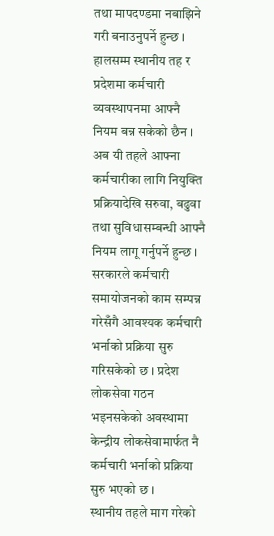तथा मापदण्डमा नबाझिने गरी बनाउनुपर्ने हुन्छ ।
हालसम्म स्थानीय तह र प्रदेशमा कर्मचारी व्यवस्थापनमा आफ्नै नियम बन्न सकेको छैन । अब यी तहले आफ्ना कर्मचारीका लागि नियुक्ति प्रक्रियादेखि सरुवा, बढुवा तथा सुविधासम्बन्धी आफ्नै नियम लागू गर्नुपर्ने हुन्छ ।
सरकारले कर्मचारी समायोजनको काम सम्पन्न गरेसँगै आवश्यक कर्मचारी भर्नाको प्रक्रिया सुरु गरिसकेको छ । प्रदेश लोकसेवा गठन भइनसकेको अवस्थामा केन्द्रीय लोकसेवामार्फत नै कर्मचारी भर्नाको प्रक्रिया सुरु भएको छ ।
स्थानीय तहले माग गरेको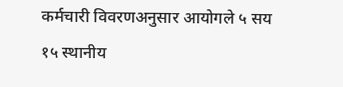कर्मचारी विवरणअनुसार आयोगले ५ सय १५ स्थानीय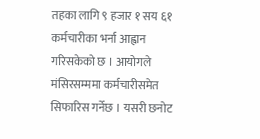तहका लागि ९ हजार १ सय ६१ कर्मचारीका भर्ना आह्वान गरिसकेको छ । आयोगले मंसिरसम्ममा कर्मचारीसमेत सिफारिस गर्नेछ । यसरी छनोट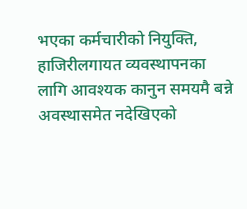भएका कर्मचारीको नियुक्ति, हाजिरीलगायत व्यवस्थापनका लागि आवश्यक कानुन समयमै बन्ने अवस्थासमेत नदेखिएको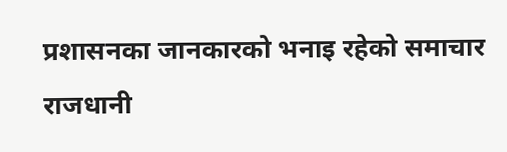प्रशासनका जानकारको भनाइ रहेको समाचार राजधानी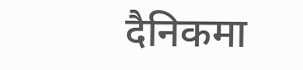दैनिकमा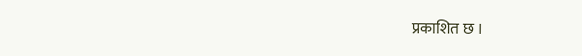प्रकाशित छ ।